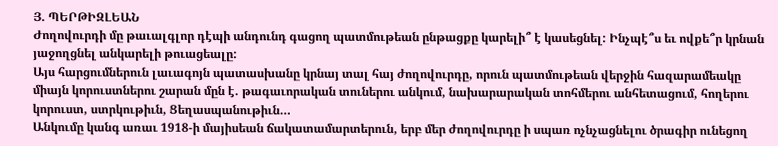Յ. ՊԵՐԹԻԶԼԵԱՆ
Ժողովուրդի մը թաւալգլոր դէպի անդունդ գացող պատմութեան ընթացքը կարելի՞ է կասեցնել: Ինչպէ՞ս եւ ովքե՞ր կրնան յաջողցնել անկարելի թուացեալը:
Այս հարցումներուն լաւագոյն պատասխանը կրնայ տալ հայ ժողովուրդը, որուն պատմութեան վերջին հազարամեակը միայն կորուստներու շարան մըն է. թագաւորական տուներու անկում, նախարարական տոհմերու անհետացում, հողերու կորուստ, ստրկութիւն, Ցեղասպանութիւն…
Անկումը կանգ առաւ 1918-ի մայիսեան ճակատամարտերուն, երբ մեր ժողովուրդը ի սպառ ոչնչացնելու ծրագիր ունեցող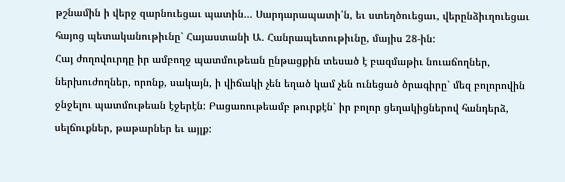թշնամին ի վերջ զարնուեցաւ պատին… Սարդարապատի՛ն, եւ ստեղծուեցաւ, վերընձիւղուեցաւ հայոց պետականութիւնը` Հայաստանի Ա. Հանրապետութիւնը, մայիս 28-ին:
Հայ ժողովուրդը իր ամբողջ պատմութեան ընթացքին տեսած է բազմաթիւ նուաճողներ, ներխուժողներ, որոնք, սակայն, ի վիճակի չեն եղած կամ չեն ունեցած ծրագիրը` մեզ բոլորովին ջնջելու պատմութեան էջերէն: Բացառութեամբ թուրքէն` իր բոլոր ցեղակիցներով հանդերձ, սելճուքներ, թաթարներ եւ այլք: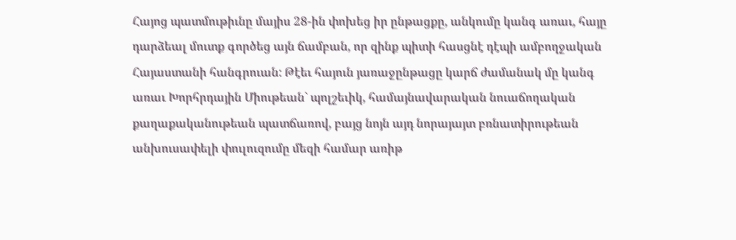Հայոց պատմութիւնը մայիս 28-ին փոխեց իր ընթացքը, անկումը կանգ առաւ, հայը դարձեալ մուտք գործեց այն ճամբան, որ զինք պիտի հասցնէ դէպի ամբողջական Հայաստանի հանգրուան: Թէեւ հայուն յառաջընթացը կարճ ժամանակ մը կանգ առաւ Խորհրդային Միութեան` պոլշեւիկ, համայնավարական նուաճողական քաղաքականութեան պատճառով, բայց նոյն այդ նորայայտ բռնատիրութեան անխուսափելի փուլուզումը մեզի համար առիթ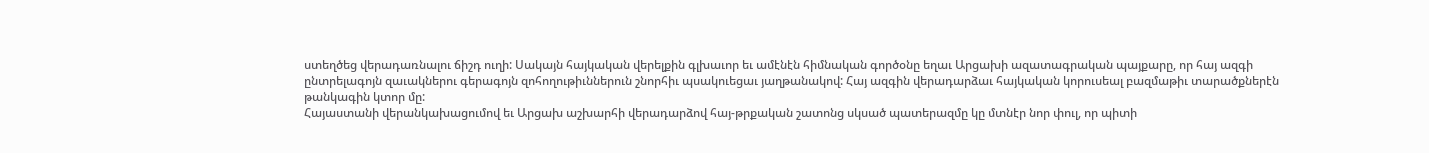ստեղծեց վերադառնալու ճիշդ ուղի: Սակայն հայկական վերելքին գլխաւոր եւ ամէնէն հիմնական գործօնը եղաւ Արցախի ազատագրական պայքարը, որ հայ ազգի ընտրելագոյն զաւակներու գերագոյն զոհողութիւններուն շնորհիւ պսակուեցաւ յաղթանակով: Հայ ազգին վերադարձաւ հայկական կորուսեալ բազմաթիւ տարածքներէն թանկագին կտոր մը:
Հայաստանի վերանկախացումով եւ Արցախ աշխարհի վերադարձով հայ-թրքական շատոնց սկսած պատերազմը կը մտնէր նոր փուլ, որ պիտի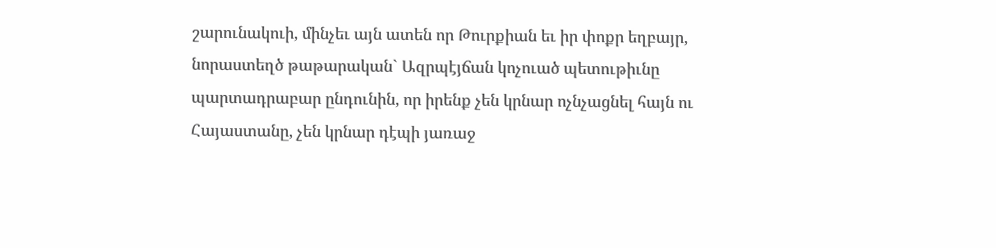շարունակուի, մինչեւ այն ատեն որ Թուրքիան եւ իր փոքր եղբայր, նորաստեղծ թաթարական` Ազրպէյճան կոչուած պետութիւնը պարտադրաբար ընդունին, որ իրենք չեն կրնար ոչնչացնել հայն ու Հայաստանը, չեն կրնար դէպի յառաջ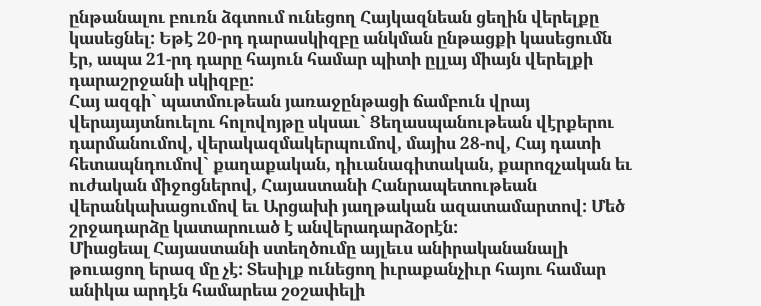ընթանալու բուռն ձգտում ունեցող Հայկազնեան ցեղին վերելքը կասեցնել: Եթէ 20-րդ դարասկիզբը անկման ընթացքի կասեցումն էր, ապա 21-րդ դարը հայուն համար պիտի ըլլայ միայն վերելքի դարաշրջանի սկիզբը:
Հայ ազգի` պատմութեան յառաջընթացի ճամբուն վրայ վերայայտնուելու հոլովոյթը սկսաւ` Ցեղասպանութեան վէրքերու դարմանումով, վերակազմակերպումով, մայիս 28-ով, Հայ դատի հետապնդումով` քաղաքական, դիւանագիտական, քարոզչական եւ ուժական միջոցներով, Հայաստանի Հանրապետութեան վերանկախացումով եւ Արցախի յաղթական ազատամարտով: Մեծ
շրջադարձը կատարուած է անվերադարձօրէն:
Միացեալ Հայաստանի ստեղծումը այլեւս անիրականանալի թուացող երազ մը չէ: Տեսիլք ունեցող իւրաքանչիւր հայու համար անիկա արդէն համարեա շօշափելի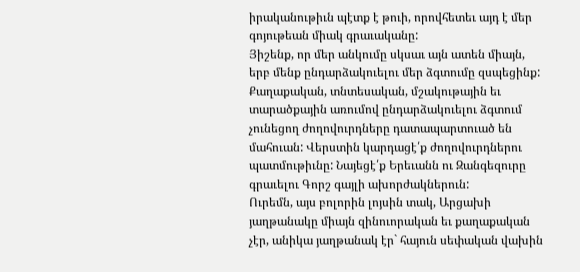իրականութիւն պէտք է թուի, որովհետեւ այդ է մեր գոյութեան միակ գրաւականը:
Յիշենք, որ մեր անկումը սկսաւ այն ատեն միայն, երբ մենք ընդարձակուելու մեր ձգտումը զսպեցինք: Քաղաքական, տնտեսական, մշակութային եւ տարածքային առումով ընդարձակուելու ձգտում չունեցող ժողովուրդները դատապարտուած են մահուան: Վերստին կարդացէ՛ք ժողովուրդներու պատմութիւնը: Նայեցէ՛ք Երեւանն ու Զանգեզուրը գրաւելու Գորշ գայլի ախորժակներուն:
Ուրեմն, այս բոլորին լոյսին տակ, Արցախի յաղթանակը միայն զինուորական եւ քաղաքական չէր, անիկա յաղթանակ էր` հայուն սեփական վախին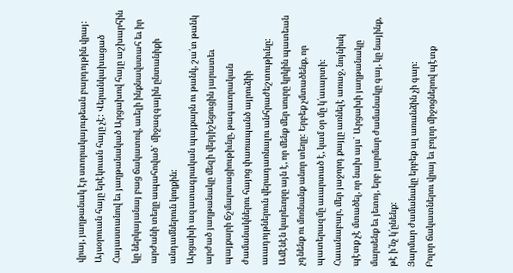վրայ, յաղթանակ էր ստորակայութեան բարդոյթին վրայ: Այսօրուան հայը երէկուան հայը չէ: Վերանկախացած Հայաստանով եւ յաղթանակած Արցախով հայը աշխարհին կը ներկայանայ բաց ճակատով, աւելի ինքնավստահ եւ իր արժանի տեղը ապահոված` միջազգային ընտանիքի անդամներուն կողքին:
Արցախի ազատագրական պայքարն ու թանկ, շա՛տ թանկ արժած յաղթանակը մեզի վերյիշեցուցին յարատեւ պայքարի ճշմարտացիութիւնը, թագաւորական ժամանակներու հայոց փառապանծ այրուձիի աւադոյթներուն վերադառնալու անհրաժեշտութիւնը:
Ամէնէն կարեւորը այն է, որ մենք մեր սուրը կրկին պատեան չդնենք ու մոռնանք անոր տեղը: Երբեք չմտածենք, որ պատերազմը աւարտած է, կամ օր մը կ՛աւարտի: Հաւանաբար, մեր յաջորդ քայլը առնելէ առաջ, նոյնիսկ պէտք չէ մտածել, որ նախ այս` Արցախի յաղթանակը մարսենք եւ յետոյ, երբ յարմար ժամանակը գայ, կը նայինք, թէ ի՛նչ կ՛ընենք:
Յարմար ժամանակը երբեք ալ առանձին չի գար:
Բոլոր ճակատներու վրայ եւ բոլոր միջոցներով պէտք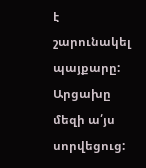է շարունակել պայքարը:
Արցախը մեզի ա՛յս սորվեցուց: